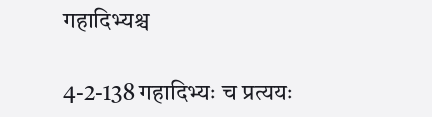गहादिभ्यश्च

4-2-138 गहादिभ्यः च प्रत्ययः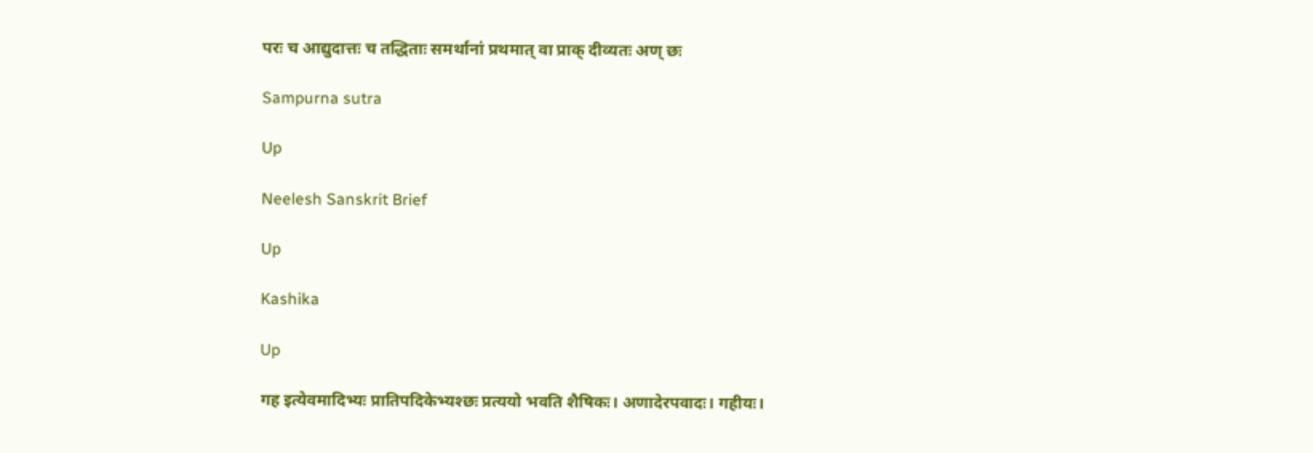परः च आद्युदात्तः च तद्धिताः समर्थानां प्रथमात् वा प्राक् दीव्यतः अण् छः

Sampurna sutra

Up

Neelesh Sanskrit Brief

Up

Kashika

Up

गह इत्येवमादिभ्यः प्रातिपदिकेभ्यश्छः प्रत्ययो भवति शैषिकः। अणादेरपवादः। गहीयः।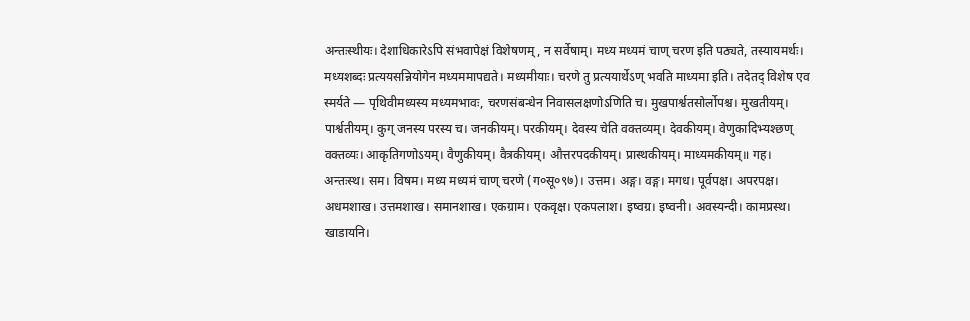अन्तःस्थीयः। देशाधिकारेऽपि संभवापेक्षं विशेषणम्, न सर्वेषाम्। मध्य मध्यमं चाण् चरण इति पठ्यते, तस्यायमर्थः। मध्यशब्दः प्रत्ययसन्नियोगेन मध्यममापद्यते। मध्यमीयाः। चरणे तु प्रत्ययार्थेऽण् भवति माध्यमा इति। तदेतद् विशेष एव स्मर्यते — पृथिवीमध्यस्य मध्यमभावः, चरणसंबन्धेन निवासलक्षणोऽणिति च। मुखपार्श्वतसोर्लोपश्च। मुखतीयम्। पार्श्वतीयम्। कुग् जनस्य परस्य च। जनकीयम्। परकीयम्। देवस्य चेति वक्तव्यम्। देवकीयम्। वेणुकादिभ्यश्छण् वक्तव्यः। आकृतिगणोऽयम्। वैणुकीयम्। वैत्रकीयम्। औत्तरपदकीयम्। प्रास्थकीयम्। माध्यमकीयम्॥ गह। अन्तःस्थ। सम। विषम। मध्य मध्यमं चाण् चरणे (ग०सू०९७)। उत्तम। अङ्ग। वङ्ग। मगध। पूर्वपक्ष। अपरपक्ष। अधमशाख। उत्तमशाख। समानशाख। एकग्राम। एकवृक्ष। एकपलाश। इष्वग्र। इष्वनी। अवस्यन्दी। कामप्रस्थ। खाडायनि।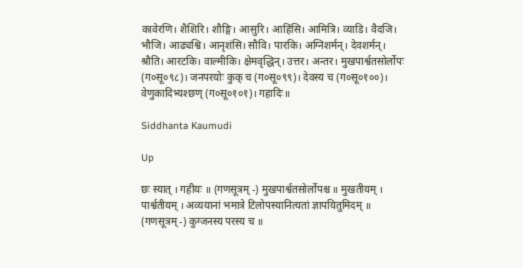कावेरणि। शैशिरि। शौङ्गि। आसुरि। आहिंसि। आमित्रि। व्याडि। वैदजि। भौजि। आढ्यश्वि। आनृशंसि। सौवि। पारकि। अग्निशर्मन्। देवशर्मन्। श्रौति। आरटकि। वाल्मीकि। क्षेमवृद्धिन्। उत्तर। अन्तर। मुखपार्श्वतसोर्लोपः (ग०सू०९८)। जनपरयोः कुक् च (ग०सू०९९)। देवस्य च (ग०सू०१००)। वेणुकादिभ्यश्छण् (ग०सू०१०१)। गहादिः॥

Siddhanta Kaumudi

Up

छः स्यात् । गहीयः ॥ (गणसूत्रम् -) मुखपार्श्वतसोर्लोपश्च ॥ मुखतीयम् । पार्श्वतीयम् । अव्ययानां भमात्रे टिलोपस्यानित्यतां ज्ञापयितुमिदम् ॥ (गणसूत्रम् -) कुग्जनस्य परस्य च ॥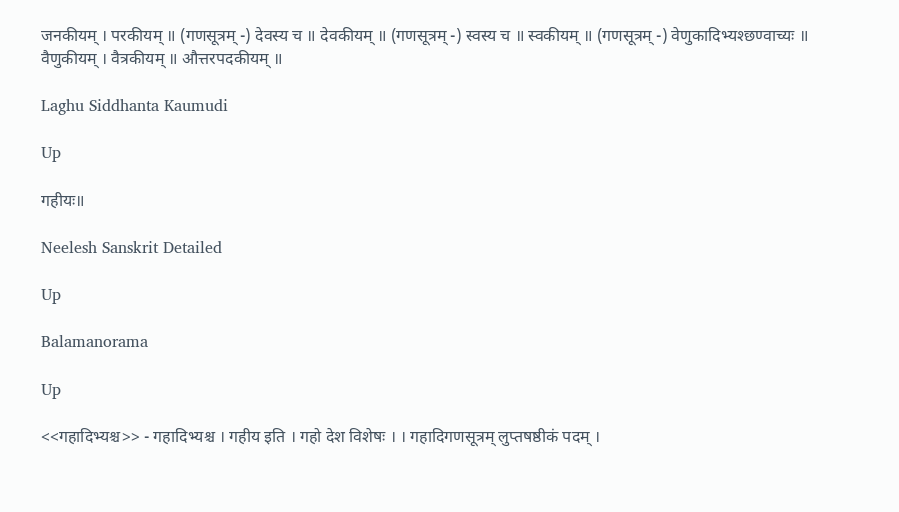जनकीयम् । परकीयम् ॥ (गणसूत्रम् -) देवस्य च ॥ देवकीयम् ॥ (गणसूत्रम् -) स्वस्य च ॥ स्वकीयम् ॥ (गणसूत्रम् -) वेणुकादिभ्यश्छण्वाच्यः ॥ वैणुकीयम् । वैत्रकीयम् ॥ औत्तरपदकीयम् ॥

Laghu Siddhanta Kaumudi

Up

गहीयः॥

Neelesh Sanskrit Detailed

Up

Balamanorama

Up

<<गहादिभ्यश्च>> - गहादिभ्यश्च । गहीय इति । गहो देश विशेषः । । गहादिगणसूत्रम् लुप्तषष्ठीकं पदम् ।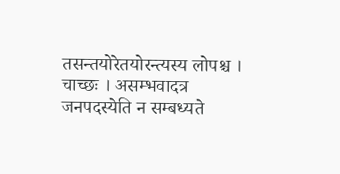तसन्तयोरेतयोरन्त्यस्य लोपश्च । चाच्छः । असम्भवादत्र जनपदस्येति न सम्बध्यते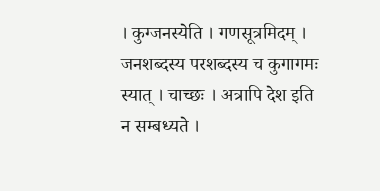। कुग्जनस्येति । गणसूत्रमिदम् । जनशब्दस्य परशब्दस्य च कुगागमः स्यात् । चाच्छः । अत्रापि देश इति न सम्बध्यते ।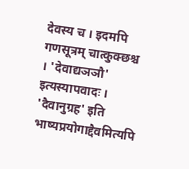देवस्य च । इदमपि गणसूत्रम् चात्कुक्छश्च । 'देवाद्यञञौ' इत्यस्यापवादः । 'दैवानुग्रह' इति भाष्यप्रयोगाद्दैवमित्यपि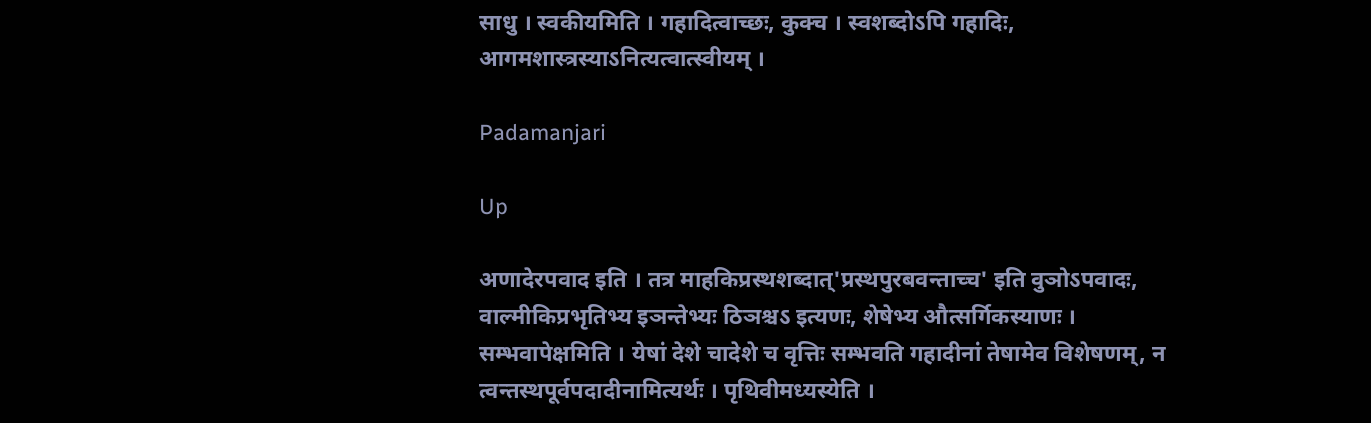साधु । स्वकीयमिति । गहादित्वाच्छः, कुक्च । स्वशब्दोऽपि गहादिः, आगमशास्त्रस्याऽनित्यत्वात्स्वीयम् ।

Padamanjari

Up

अणादेरपवाद इति । तत्र माहकिप्रस्थशब्दात्'प्रस्थपुरबवन्ताच्च' इति वुञोऽपवादः, वाल्मीकिप्रभृतिभ्य इञन्तेभ्यः ठिञश्चऽ इत्यणः, शेषेभ्य औत्सर्गिकस्याणः । सम्भवापेक्षमिति । येषां देशे चादेशे च वृत्तिः सम्भवति गहादीनां तेषामेव विशेषणम्, न त्वन्तस्थपूर्वपदादीनामित्यर्थः । पृथिवीमध्यस्येति ।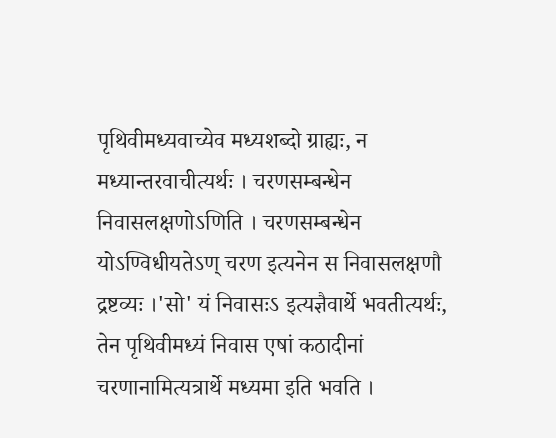पृथिवीमध्यवाच्येव मध्यशब्दो ग्राह्यः, न मध्यान्तरवाचीत्यर्थः । चरणसम्बन्धेन निवासलक्षणोऽणिति । चरणसम्बन्धेन योऽण्विधीयतेऽण् चरण इत्यनेन स निवासलक्षणौ द्रष्टव्यः ।'सो' यं निवासःऽ इत्यज्ञैवार्थे भवतीत्यर्थः, तेन पृथिवीमध्यं निवास एषां कठादीनां चरणानामित्यत्रार्थे मध्यमा इति भवति ।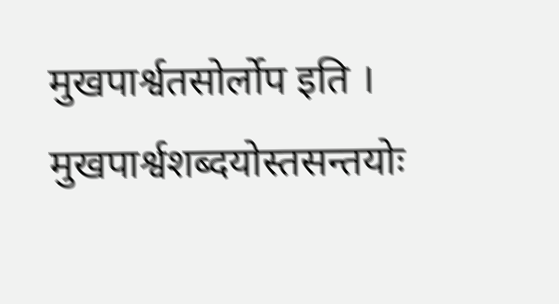मुखपार्श्वतसोर्लोप इति । मुखपार्श्वशब्दयोस्तसन्तयोः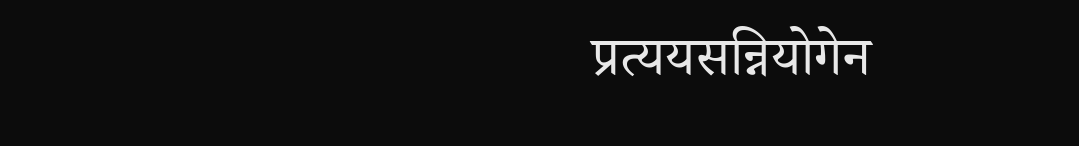प्रत्ययसन्नियोगेन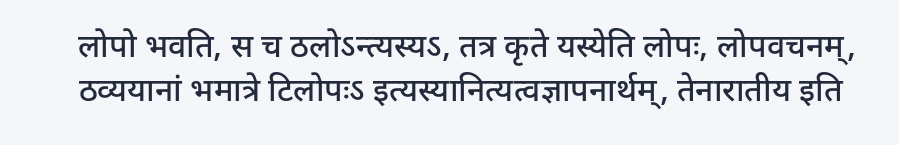लोपो भवति, स च ठलोऽन्त्यस्यऽ, तत्र कृते यस्येति लोपः, लोपवचनम्, ठव्ययानां भमात्रे टिलोपःऽ इत्यस्यानित्यत्वज्ञापनार्थम्, तेनारातीय इति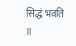सिद्धं भवति ॥